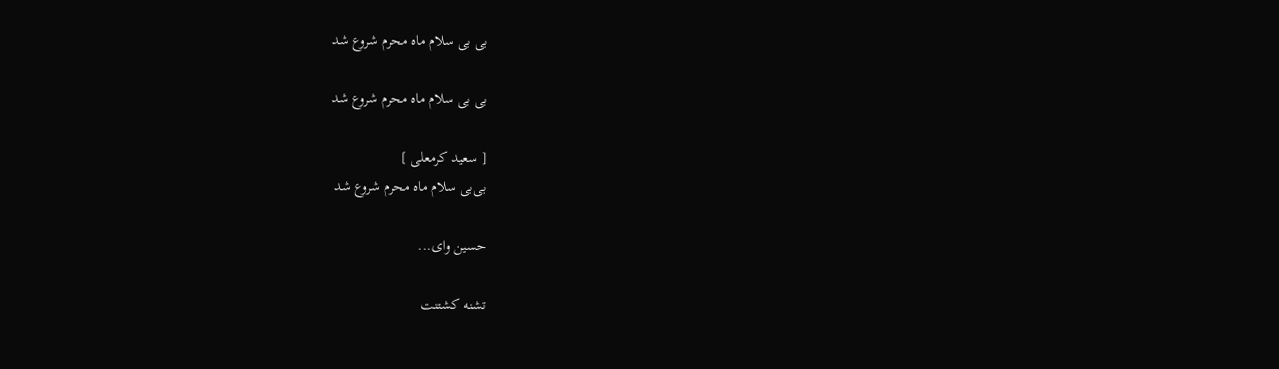بی بی سلام ماه محرم شروع شد

بی بی سلام ماه محرم شروع شد

[ سعید کرمعلی ]
بی‌بی سلام ماه محرم شروع شد

حسین وای...

تشنه کشتنت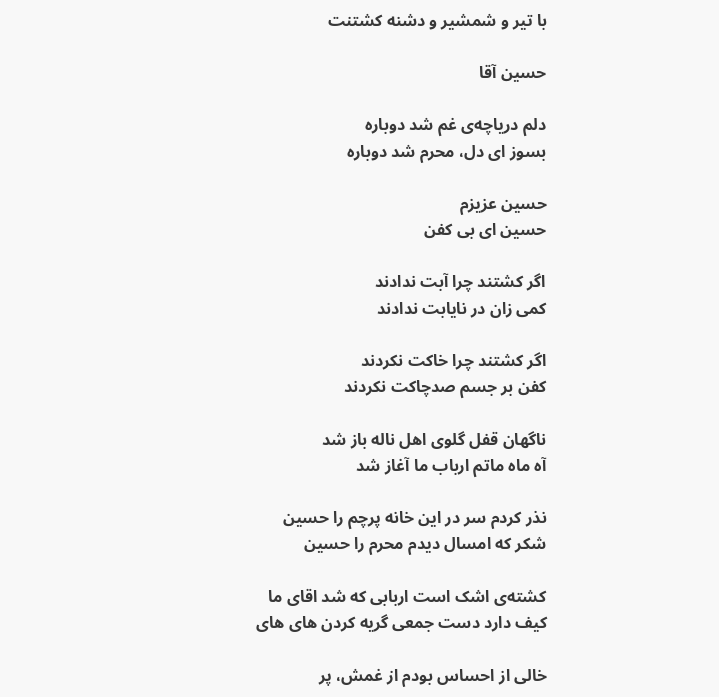با تیر و شمشیر و دشنه کشتنت

حسین آقا

دلم دریاچه‌ی غم شد دوباره
بسوز ای دل، محرم شد دوباره

حسین عزیزم
حسین ای بی کفن

اگر کشتند چرا آبت ندادند
کمی زان در نایابت ندادند

اگر کشتند چرا خاکت نکردند
کفن بر جسم صدچاکت نکردند

ناگهان قفل گلوی اهل ناله باز شد
آه ماه ماتم ارباب ما آغاز شد

نذر کردم سر در این خانه پرچم را حسین
شکر که امسال دیدم محرم را حسین

کشته‌ی اشک است اربابی که شد اقای ما
کیف دارد دست جمعی گریه کردن های های

خالی از احساس بودم از غمش، پر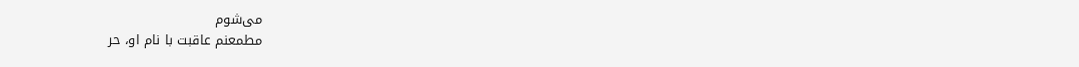می‌شوم
مطمعنم عاقبت با نام او، حر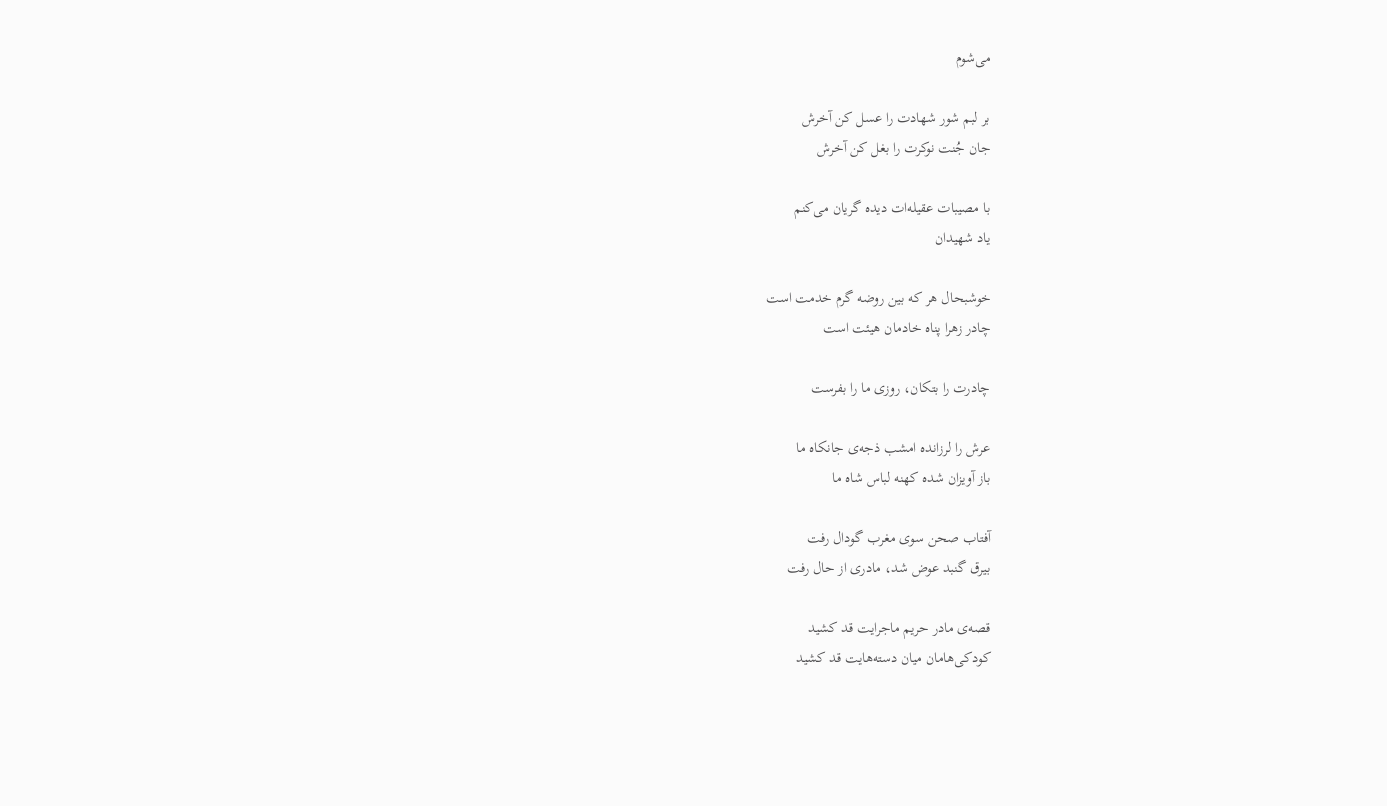می‌شوم

بر لبم شور شهادت را عسل کن آخرش
جان جُنت نوکرت را بغل کن آخرش

با مصیبات عقیله‌ات دیده گریان می‌کنم
یاد شهیدان

خوشبحال هر که بین روضه گرم خدمت است
چادر زهرا پناه خادمان هیئت است

چادرت را بتکان، روزی ما را بفرست

عرش را لرزانده امشب ذجه‌ی جانکاه ما
باز آویزان شده کهنه لباس شاه ما

آفتاب صحن سوی مغرب گودال رفت
بیرق گنبد عوض شد، مادری از حال رفت

قصه‌ی مادر حریم ماجرایت قد کشید
کودکی‌هامان میان دسته‌هایت قد کشید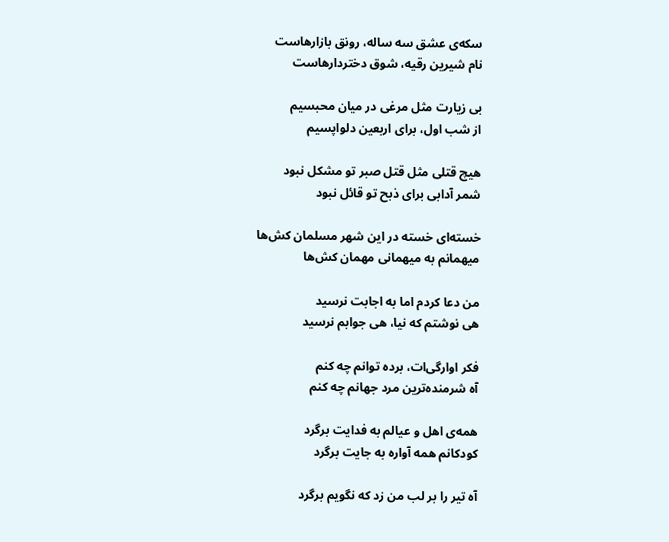سکه‌ی عشق سه ساله، رونق بازارهاست
نام شیرین رقیه، شوق دختردارهاست

بی زیارت مثل مرغی در میان محبسیم
از شب اول، برای اربعین دلواپسیم

هیچ قتلی مثل قتل صبر تو مشکل نبود
شمر آدابی برای ذبح تو قائل نبود

خسته‌ای خسته در این شهر مسلمان کش‌ها
میهمانم به میهمانی مهمان کش‌ها

من دعا کردم اما به اجابت نرسید
هی نوشتم که نیا، هی جوابم نرسید

فکر اوارگی‌ات، برده توانم چه کنم
آه شرمنده‌ترین مرد جهانم چه کنم

همه‌ی اهل و عیالم به فدایت برگرد
کودکانم همه آواره به جایت برگرد

آه تیر را بر لب من زد که نگویم برگرد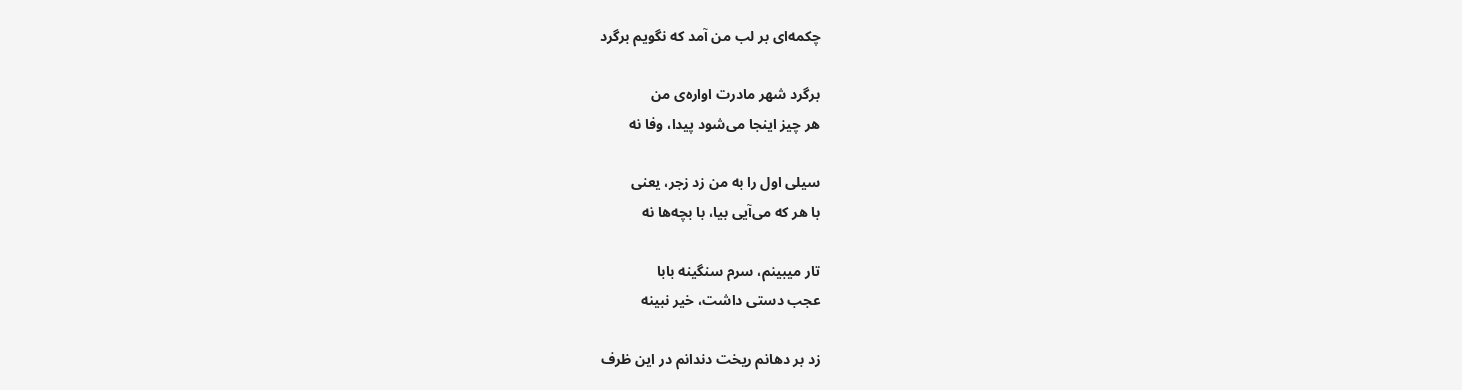چکمه‌ای بر لب من آمد که نگویم برگرد

برگرد شهر مادرت اواره‌ی من
هر چیز اینجا می‌شود پیدا، وفا نه

سیلی اول را به من زد زجر، یعنی
با هر که می‌آیی بیا، با بچه‌ها نه

تار میبینم، سرم سنگینه بابا
عجب دستی داشت، خیر نبینه

زد بر دهانم ریخت دندانم در این ظرف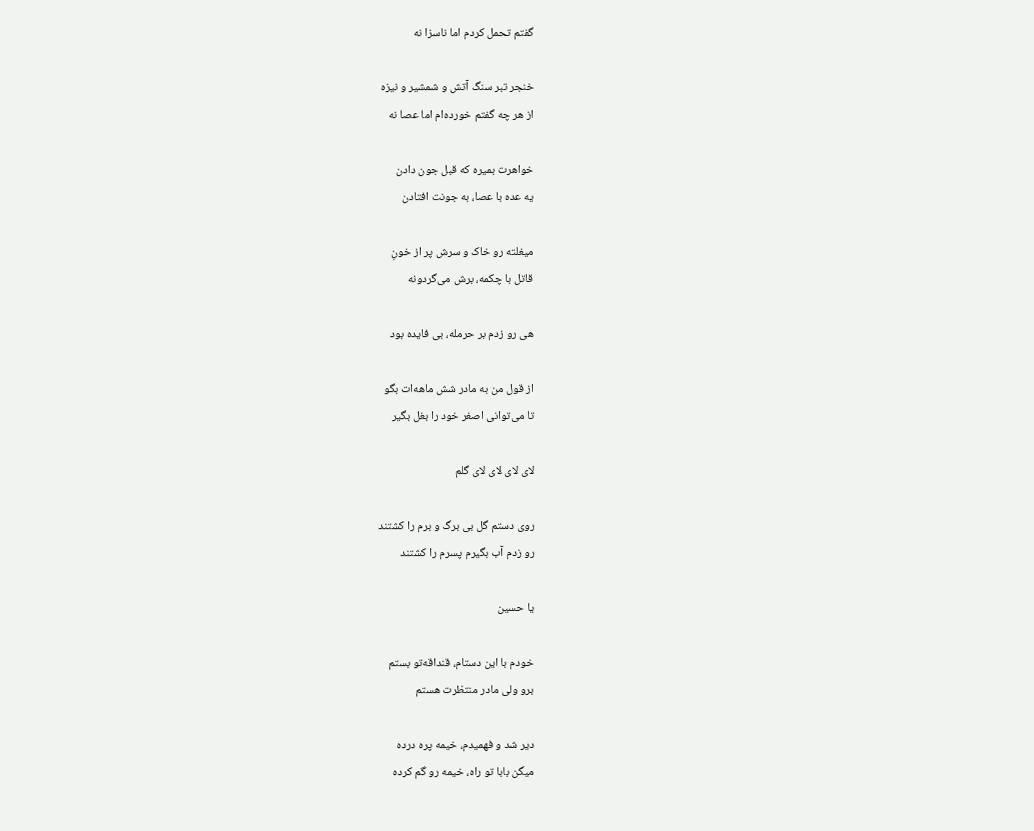گفتم تحمل کردم اما ناسزا نه

خنجر تبر سنگ آتش و شمشیر و نیزه
از هر چه گفتم خورده‌ام اما عصا نه

خواهرت بمیره که قبل جون دادن
یه عده با عصا، به جونت افتادن

میغلته رو خاک و سرش پر از خون‌ِ
قاتل با چکمه، برش می‌گردونه

هی رو زدم بر حرمله، بی فایده بود

از قول من به مادر شش ماهه‌ات بگو
تا می‌توانی اصغر خود را بغل بگیر

لای لای لای لای گلم

روی دستم گل بی برگ و برم را کشتند
رو زدم آب بگیرم پسرم را کشتند

یا حسین

خودم با این دستام، قنداقه‌تو بستم
برو ولی مادر منتظرت هستم

دیر شد و فهمیدم، خیمه پره درده
میگن بابا تو راه، خیمه رو گم کرده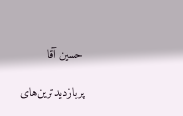حسین آقا

پربازدید‌ترین‌های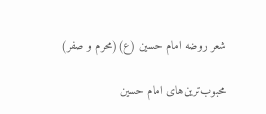شعر روضه امام حسین (ع)(محرم و صفر)

محبوب‌ترین‌های امام حسین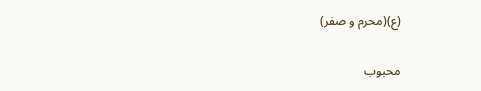(ع)(محرم و صفر)

محبوب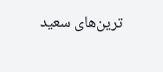ترین‌های سعید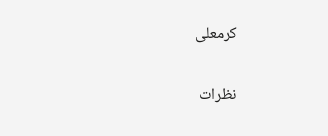کرمعلی

نظرات